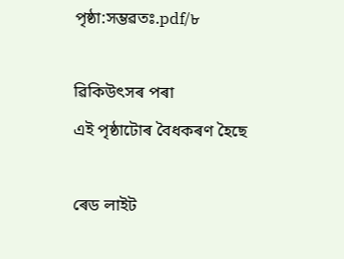পৃষ্ঠা:সম্ভৱতঃ.pdf/৮

ৱিকিউৎসৰ পৰা
এই পৃষ্ঠাটোৰ বৈধকৰণ হৈছে

ৰেড লাইট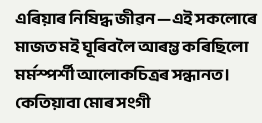এৰিয়াৰ নিষিদ্ধ জীৱন —এই সকলোৰে মাজত মই ঘূৰিবলৈ আৰম্ভ কৰিছিলো মৰ্মস্পৰ্শী আলোকচিত্ৰৰ সন্ধানত। কেতিয়াবা মোৰ সংগী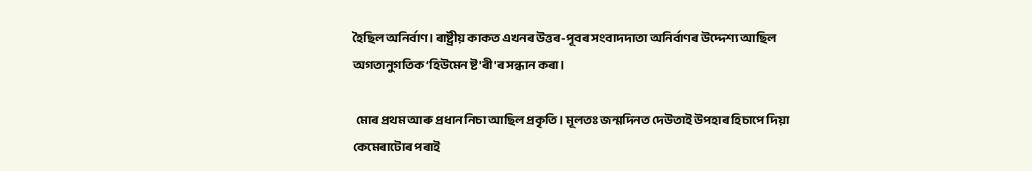হৈছিল অনিৰ্বাণ। ৰাষ্ট্ৰীয় কাকত এখনৰ উত্তৰ-পূবৰ সংবাদদাতা অনিৰ্বাণৰ উদ্দেশ্য আছিল অগতানুগতিক ‘হিউমেন ষ্ট'ৰী'ৰ সন্ধান কৰা।

 মোৰ প্ৰথম আৰু প্ৰধান নিচা আছিল প্ৰকৃতি। মূলতঃ জন্মদিনত দেউতাই উপহাৰ হিচাপে দিয়া কেমেৰাটোৰ পৰাই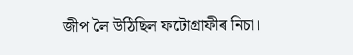জীপ লৈ উঠিছিল ফটোগ্ৰাফীৰ নিচা।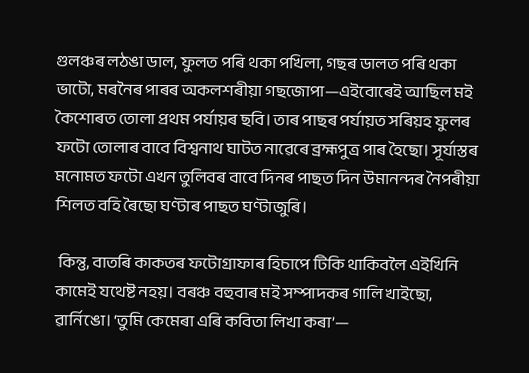গুলঞ্চৰ লঠঙা ডাল, ফুলত পৰি থকা পখিলা, গছৰ ডালত পৰি থকা ভাটো, মৰনৈৰ পাৰৰ অকলশৰীয়া গছজোপা—এইবোৰেই আছিল মই কৈশোৰত তোলা প্ৰথম পৰ্যায়ৰ ছবি। তাৰ পাছৰ পৰ্যায়ত সৰিয়হ ফুলৰ ফটো তোলাৰ বাবে বিশ্বনাথ ঘাটত নাৱেৰে ব্ৰহ্মপুত্ৰ পাৰ হৈছো। সূৰ্যাস্তৰ মনোমত ফটো এখন তুলিবৰ বাবে দিনৰ পাছত দিন উমানন্দৰ নৈপৰীয়া শিলত বহি ৰৈছো ঘণ্টাৰ পাছত ঘণ্টাজুৰি।

 কিন্তু, বাতৰি কাকতৰ ফটোগ্ৰাফাৰ হিচাপে টিকি থাকিবলৈ এইখিনি কামেই যথেষ্ট নহয়। বৰঞ্চ বহুবাৰ মই সম্পাদকৰ গালি খাইছো, ৱাৰ্নিঙো। ‘তুমি কেমেৰা এৰি কবিতা লিখা কৰা’—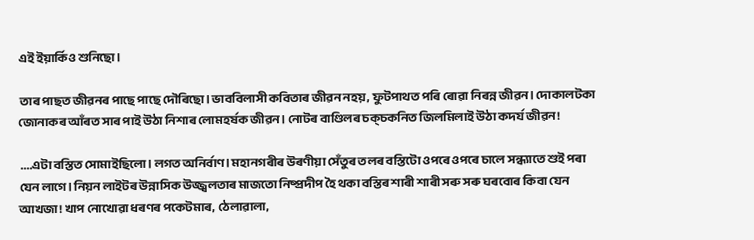এই ইয়াৰ্কিও শুনিছো।

 তাৰ পাছত জীৱনৰ পাছে পাছে দৌৰিছো। ভাববিলাসী কবিতাৰ জীৱন নহয়, ফুটপাথত পৰি ৰোৱা নিৰন্ন জীৱন। দোকালটকা জোনাকৰ আঁৰত সাৰ পাই উঠা নিশাৰ লোমহৰ্ষক জীৱন। নোটৰ বাণ্ডিলৰ চক্‌চকনিত জিলমিলাই উঠা কদৰ্য জীৱন!

 ....এটা বস্তিত সোমাইছিলো। লগত অনিৰ্বাণ। মহানগৰীৰ উৰণীয়া সেঁতুৰ তলৰ বস্তিটো ওপৰে ওপৰে চালে সন্ধ্যাতে শুই পৰা যেন লাগে। নিয়ন লাইটৰ উন্নাসিক উজ্জ্বলতাৰ মাজতো নিষ্প্ৰদীপ হৈ থকা বস্তিৰ শাৰী শাৰী সৰু সৰু ঘৰবোৰ কিবা যেন আখজা! খাপ নোখোৱা ধৰণৰ পকেটমাৰ, ঠেলাৱালা,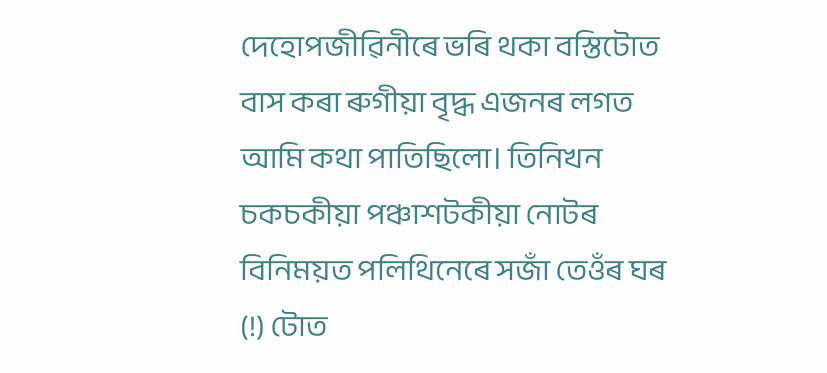দেহোপজীৱিনীৰে ভৰি থকা বস্তিটোত বাস কৰা ৰুগীয়া বৃদ্ধ এজনৰ লগত আমি কথা পাতিছিলো। তিনিখন চকচকীয়া পঞ্চাশটকীয়া নোটৰ বিনিময়ত পলিথিনেৰে সজাঁ তেওঁৰ ঘৰ (!) টোত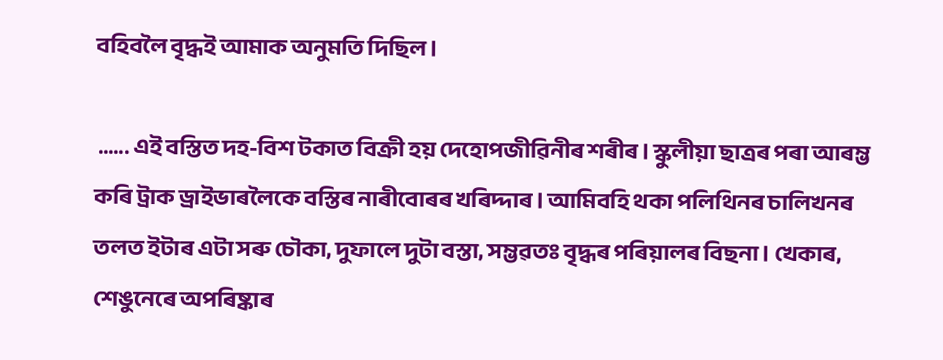বহিবলৈ বৃদ্ধই আমাক অনুমতি দিছিল।

 ...... এই বস্তিত দহ-বিশ টকাত বিক্ৰী হয় দেহোপজীৱিনীৰ শৰীৰ। স্কুলীয়া ছাত্ৰৰ পৰা আৰম্ভ কৰি ট্ৰাক ড্ৰাইভাৰলৈকে বস্তিৰ নাৰীবোৰৰ খৰিদ্দাৰ। আমিবহি থকা পলিথিনৰ চালিখনৰ তলত ইটাৰ এটা সৰু চৌকা, দুফালে দুটা বস্তা, সম্ভৱতঃ বৃদ্ধৰ পৰিয়ালৰ বিছনা। খেকাৰ, শেঙুনেৰে অপৰিষ্কাৰ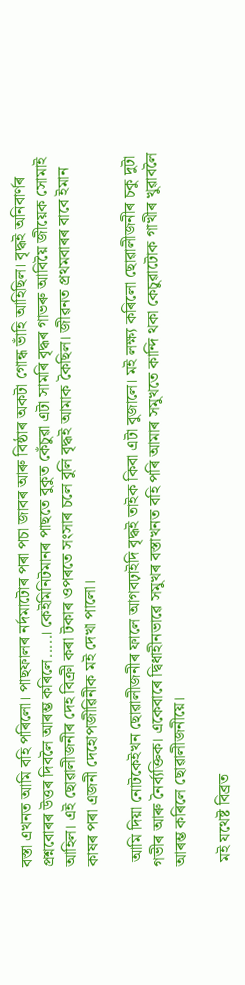বস্তা এখনত আমি বহি পৰিলো। পাছফালৰ নৰ্দমাটোৰ পৰা পচা জাবৰ আৰু বিষ্ঠাৰ অকটা গোন্ধ ভাঁহি আহিছিল। বৃদ্ধই অনিবাৰ্ণৰ প্ৰশ্নবোৰৰ উত্তৰ দিবলৈ আৰম্ভ কৰিলে.....। কেইমিনিটমানৰ পাছতে বুকুত কেঁচুৱা এটা সামৰি বৃদ্ধৰ গাভৰু আবিয়ৈ জীয়েক সোমাই আহিল। এই ছোৱালীজনীৰ দেহ বিক্ৰী কৰা টকাৰ ওপৰতে সংসাৰ চলে বুলি বৃদ্ধই আমাক কৈছিল। জীৱনত প্ৰথমবাৰৰ বাবে ইমান কাষৰ পৰা এজনী দেহোপজীৱিনীক মই দেখা পালো।

 আমি দিয়া নোটকেইখন ছোৱালীজনীৰ ফালে আগবঢ়াইদি বৃদ্ধই তাইক কিবা এটা বুজালে। মই লক্ষ্য কৰিলো ছোৱালীজনীৰ চকু দুটা গভীৰ আৰু নৈৰ্ব্যক্তিক। একেবাৰে দ্বিধাহীনভাৱে সমুখৰ বস্তাখনত বহি পৰি আমাৰ সমুখতে কান্দি থকা কেচুৱাটোক গাখীৰ খুৱাবলৈ আৰম্ভ কৰিলে ছোৱালীজনীয়ে।

 মই যথেষ্ট বিব্ৰত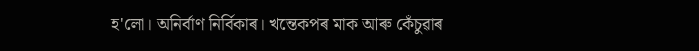হ'লো। অনিৰ্বাণ নিৰ্বিকাৰ। খন্তেকপৰ মাক আৰু কেঁচুৱাৰ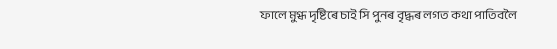ফালে মুগ্ধ দৃষ্টিৰে চাই সি পুনৰ বৃদ্ধৰ লগত কথা পাতিবলৈ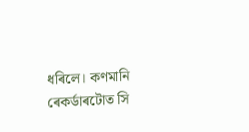ধৰিলে। কণমানি ৰেকৰ্ডাৰটোত সি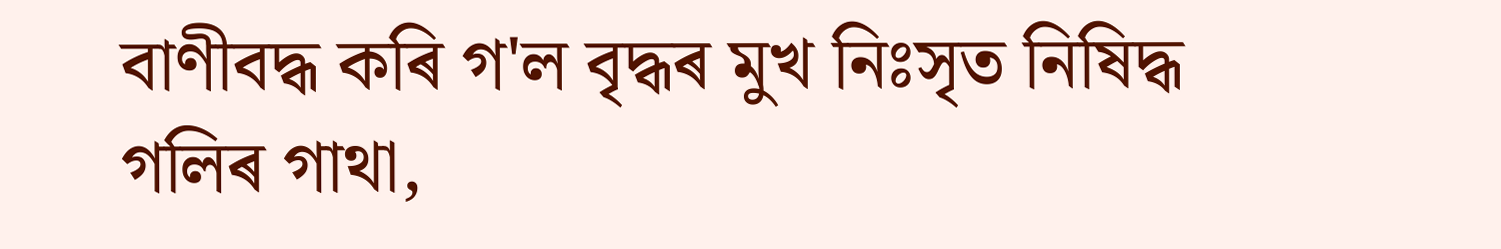বাণীবদ্ধ কৰি গ'ল বৃদ্ধৰ মুখ নিঃসৃত নিষিদ্ধ গলিৰ গাথা,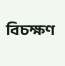বিচক্ষণ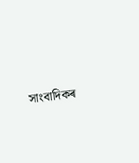সাংবাদিকৰ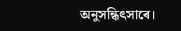অনুসন্ধিৎসাৰে।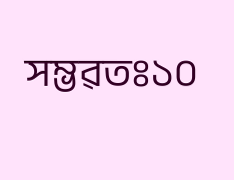সম্ভৱতঃ১০